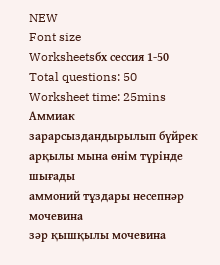NEW
Font size
Worksheetsбх сессия 1-50
Total questions: 50
Worksheet time: 25mins
Аммиак зарарсыздандырылып бүйрек арқылы мына өнім түрінде шығады
аммоний тұздары несепнәр мочевина
зәр қышқылы мочевина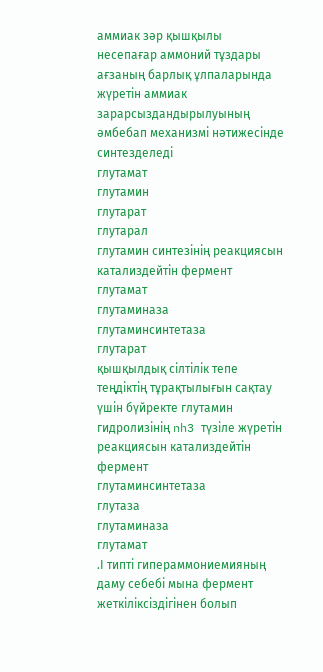аммиак зәр қышқылы
несепағар аммоний тұздары
ағзаның барлық ұлпаларында жүретін аммиак зарарсыздандырылуының әмбебап механизмі нәтижесінде синтезделеді
глутамат
глутамин
глутарат
глутарал
глутамин синтезінің реакциясын катализдейтін фермент
глутамат
глутаминаза
глутаминсинтетаза
глутарат
қышқылдық сілтілік тепе теңдіктің тұрақтылығын сақтау үшін бүйректе глутамин гидролизінің nh3 түзіле жүретін реакциясын катализдейтін фермент
глутаминсинтетаза
глутаза
глутаминаза
глутамат
.І типті гипераммониемияның даму себебі мына фермент жеткіліксіздігінен болып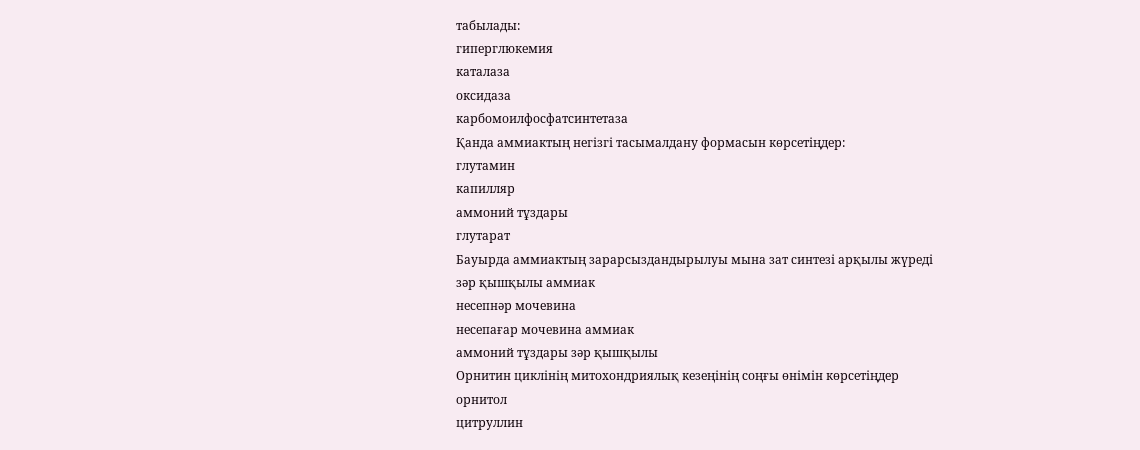табылады:
гиперглюкемия
каталаза
оксидаза
карбомоилфосфатсинтетаза
Қанда аммиактың негізгі тасымалдану формасын көрсетіңдер:
глутамин
капилляр
аммоний тұздары
глутарат
Бауырда аммиактың зарарсыздандырылуы мына зат синтезі арқылы жүреді
зәр қышқылы аммиак
несепнәр мочевина
несепағар мочевина аммиак
аммоний тұздары зәр қышқылы
Орнитин циклінің митохондриялық кезеңінің соңғы өнімін көрсетіңдер
орнитол
цитруллин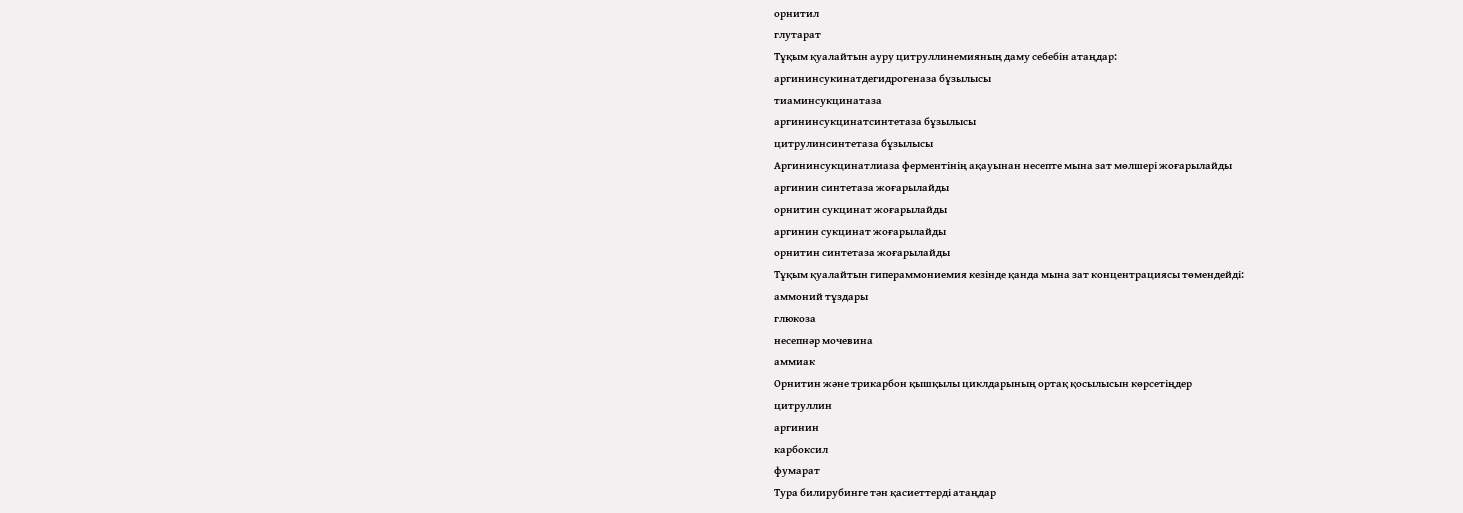орнитил
глутарат
Тұқым қуалайтын ауру цитруллинемияның даму себебін атаңдар:
аргининсукинатдегидрогеназа бұзылысы
тиаминсукцинатаза
аргининсукцинатсинтетаза бұзылысы
цитрулинсинтетаза бұзылысы
Аргининсукцинатлиаза ферментінің ақауынан несепте мына зат мөлшері жоғарылайды
аргинин синтетаза жоғарылайды
орнитин сукцинат жоғарылайды
аргинин сукцинат жоғарылайды
орнитин синтетаза жоғарылайды
Тұқым қуалайтын гипераммониемия кезінде қанда мына зат концентрациясы төмендейді:
аммоний тұздары
глюкоза
несепнәр мочевина
аммиак
Орнитин және трикарбон қышқылы циклдарының ортақ қосылысын көрсетіңдер
цитруллин
аргинин
карбоксил
фумарат
Тура билирубинге тән қасиеттерді атаңдар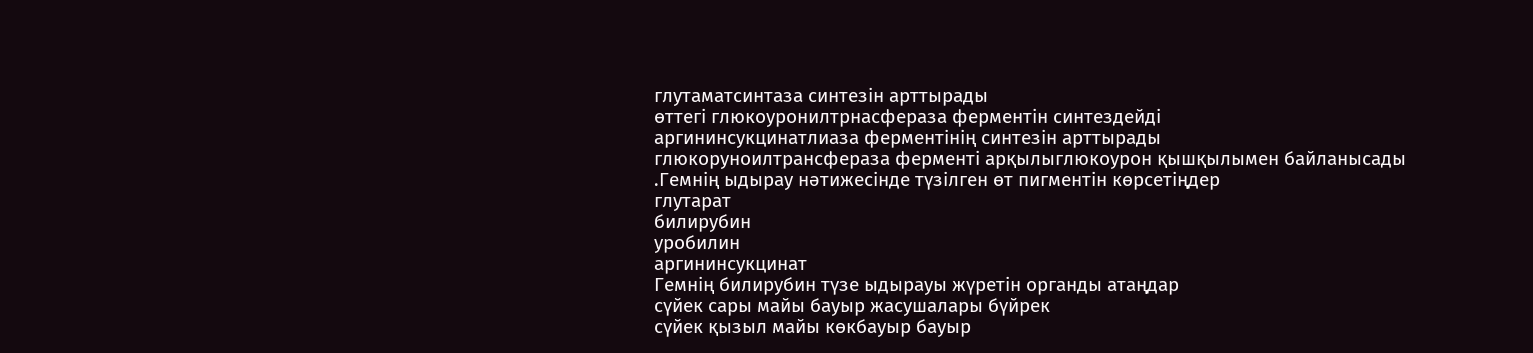глутаматсинтаза синтезін арттырады
өттегі глюкоуронилтрнасфераза ферментін синтездейді
аргининсукцинатлиаза ферментінің синтезін арттырады
глюкоруноилтрансфераза ферменті арқылыглюкоурон қышқылымен байланысады
.Гемнің ыдырау нәтижесінде түзілген өт пигментін көрсетіңдер
глутарат
билирубин
уробилин
аргининсукцинат
Гемнің билирубин түзе ыдырауы жүретін органды атаңдар
сүйек сары майы бауыр жасушалары бүйрек
сүйек қызыл майы көкбауыр бауыр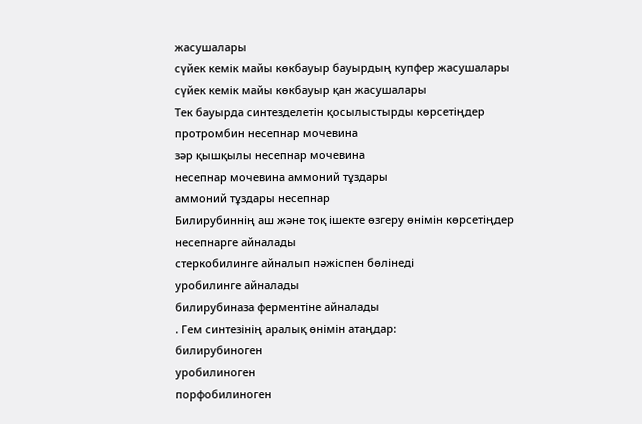жасушалары
сүйек кемік майы көкбауыр бауырдың купфер жасушалары
сүйек кемік майы көкбауыр қан жасушалары
Тек бауырда синтезделетін қосылыстырды көрсетіңдер
протромбин несепнар мочевина
зәр қышқылы несепнар мочевина
несепнар мочевина аммоний тұздары
аммоний тұздары несепнар
Билирубиннің аш және тоқ ішекте өзгеру өнімін көрсетіңдер
несепнарге айналады
стеркобилинге айналып нәжіспен бөлінеді
уробилинге айналады
билирубиназа ферментіне айналады
. Гем синтезінің аралық өнімін атаңдар:
билирубиноген
уробилиноген
порфобилиноген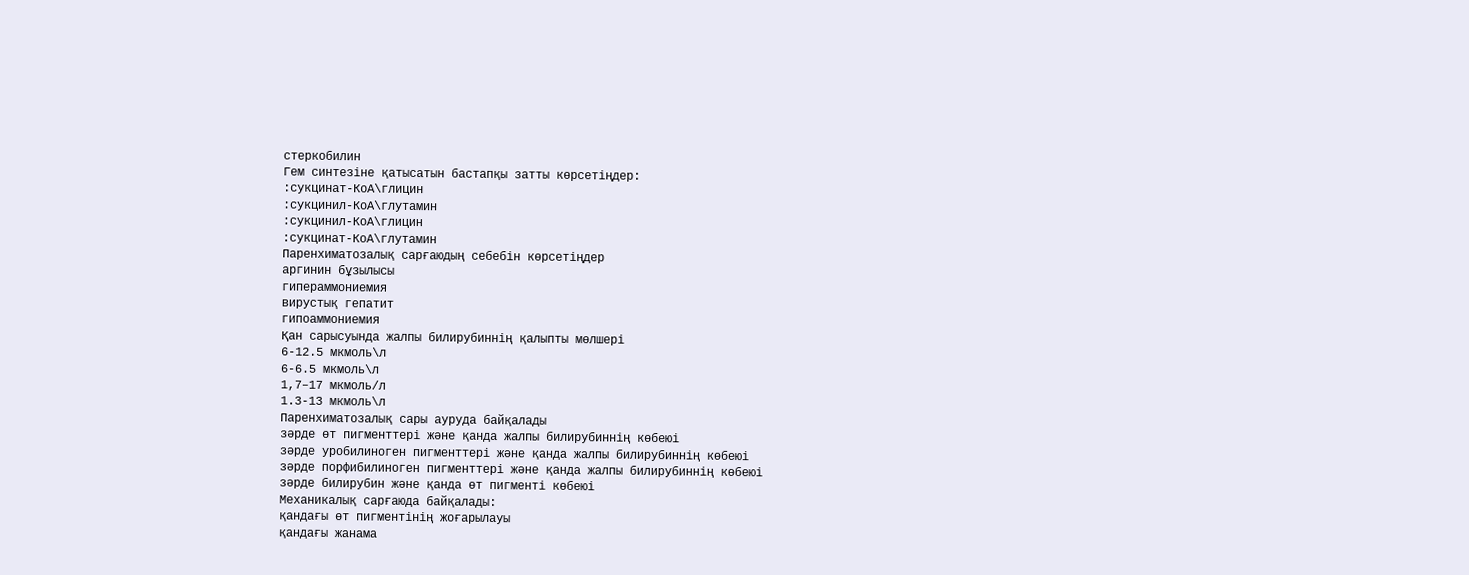стеркобилин
Гем синтезіне қатысатын бастапқы затты көрсетіңдер:
:сукцинат-КоА\глицин
:сукцинил-КоА\глутамин
:сукцинил-КоА\глицин
:сукцинат-КоА\глутамин
Паренхиматозалық сарғаюдың себебін көрсетіңдер
аргинин бұзылысы
гипераммониемия
вирустық гепатит
гипоаммониемия
Қан сарысуында жалпы билирубиннің қалыпты мөлшері
6-12.5 мкмоль\л
6-6.5 мкмоль\л
1,7–17 мкмоль/л
1.3-13 мкмоль\л
Паренхиматозалық сары ауруда байқалады
зәрде өт пигменттері және қанда жалпы билирубиннің көбеюі
зәрде уробилиноген пигменттері және қанда жалпы билирубиннің көбеюі
зәрде порфибилиноген пигменттері және қанда жалпы билирубиннің көбеюі
зәрде билирубин және қанда өт пигменті көбеюі
Механикалық сарғаюда байқалады:
қандағы өт пигментінің жоғарылауы
қандағы жанама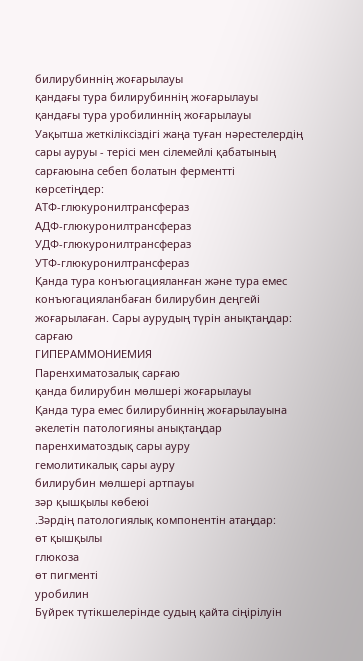билирубиннің жоғарылауы
қандағы тура билирубиннің жоғарылауы
қандағы тура уробилиннің жоғарылауы
Уақытша жеткіліксіздігі жаңа туған нәрестелердің сары ауруы - терісі мен сілемейлі қабатының сарғаюына себеп болатын ферментті көрсетіңдер:
АТФ-глюкуронилтрансфераз
АДФ-глюкуронилтрансфераз
УДФ-глюкуронилтрансфераз
УТФ-глюкуронилтрансфераз
Қанда тура конъюгацияланған және тура емес конъюгацияланбаған билирубин деңгейі жоғарылаған. Сары аурудың түрін анықтаңдар:
сарғаю
ГИПЕРАММОНИЕМИЯ
Паренхиматозалық сарғаю
қанда билирубин мөлшері жоғарылауы
Қанда тура емес билирубиннің жоғарылауына әкелетін патологияны анықтаңдар
паренхиматоздық сары ауру
гемолитикалық сары ауру
билирубин мөлшері артпауы
зәр қышқылы көбеюі
.Зәрдің патологиялық компонентін атаңдар:
өт қышқылы
глюкоза
өт пигменті
уробилин
Бүйрек түтікшелерінде судың қайта сіңірілуін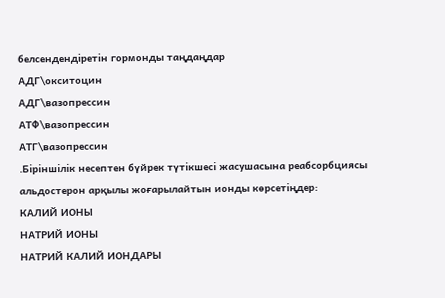белсендендіретін гормонды таңдаңдар
АДГ\окситоцин
АДГ\вазопрессин
АТФ\вазопрессин
АТГ\вазопрессин
.Біріншілік несептен бүйрек түтікшесі жасушасына реабсорбциясы альдостерон арқылы жоғарылайтын ионды көрсетіңдер:
КАЛИЙ ИОНЫ
НАТРИЙ ИОНЫ
НАТРИЙ КАЛИЙ ИОНДАРЫ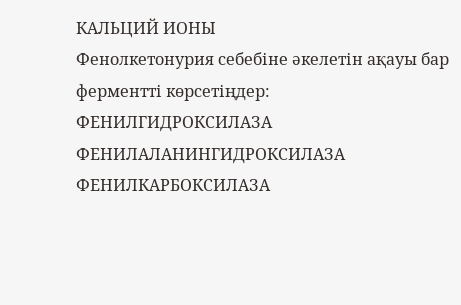КАЛЬЦИЙ ИОНЫ
Фенолкетонурия себебіне әкелетін ақауы бар ферментті көрсетіңдер:
ФЕНИЛГИДРОКСИЛАЗА
ФЕНИЛАЛАНИНГИДРОКСИЛАЗА
ФЕНИЛКАРБОКСИЛАЗА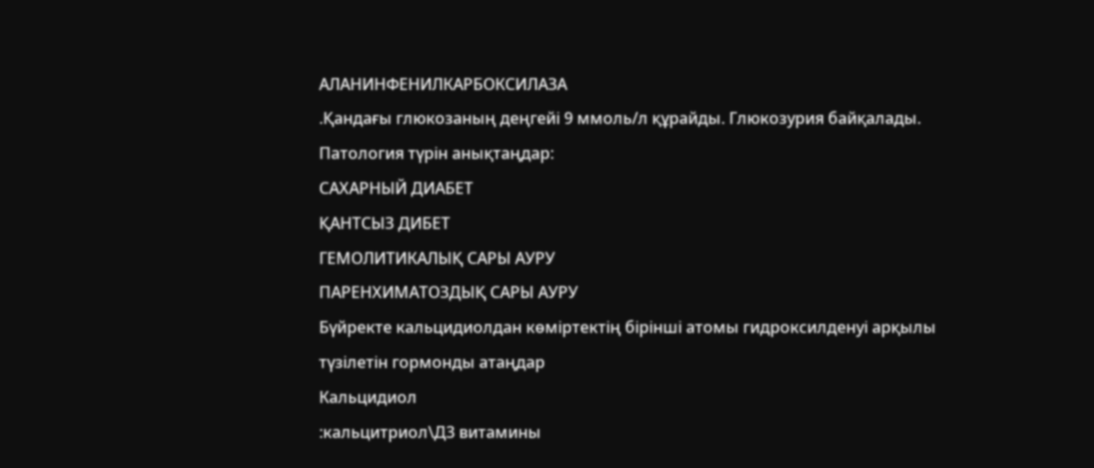АЛАНИНФЕНИЛКАРБОКСИЛАЗА
.Қандағы глюкозаның деңгейі 9 ммоль/л құрайды. Глюкозурия байқалады. Патология түрін анықтаңдар:
САХАРНЫЙ ДИАБЕТ
ҚАНТСЫЗ ДИБЕТ
ГЕМОЛИТИКАЛЫҚ САРЫ АУРУ
ПАРЕНХИМАТОЗДЫҚ САРЫ АУРУ
Бүйректе кальцидиолдан көміртектің бірінші атомы гидроксилденуі арқылы түзілетін гормонды атаңдар
Кальцидиол
:кальцитриол\Д3 витамины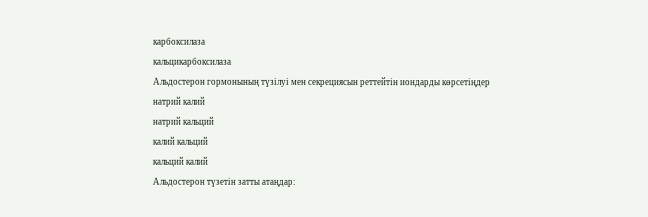карбоксилаза
кальцикарбоксилаза
Альдостерон гормонының түзілуі мен секрециясын реттейтін иондарды көрсетіңдер
натрий калий
натрий кальций
калий кальций
кальций калий
Альдостерон түзетін затты атаңдар: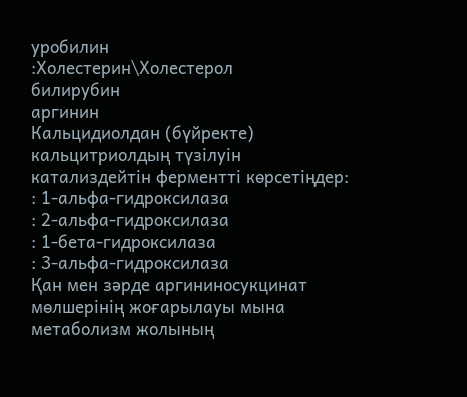уробилин
:Холестерин\Холестерол
билирубин
аргинин
Кальцидиолдан (бүйректе) кальцитриолдың түзілуін катализдейтін ферментті көрсетіңдер:
: 1-альфа-гидроксилаза
: 2-альфа-гидроксилаза
: 1-бета-гидроксилаза
: 3-альфа-гидроксилаза
Қан мен зәрде аргининосукцинат мөлшерінің жоғарылауы мына метаболизм жолының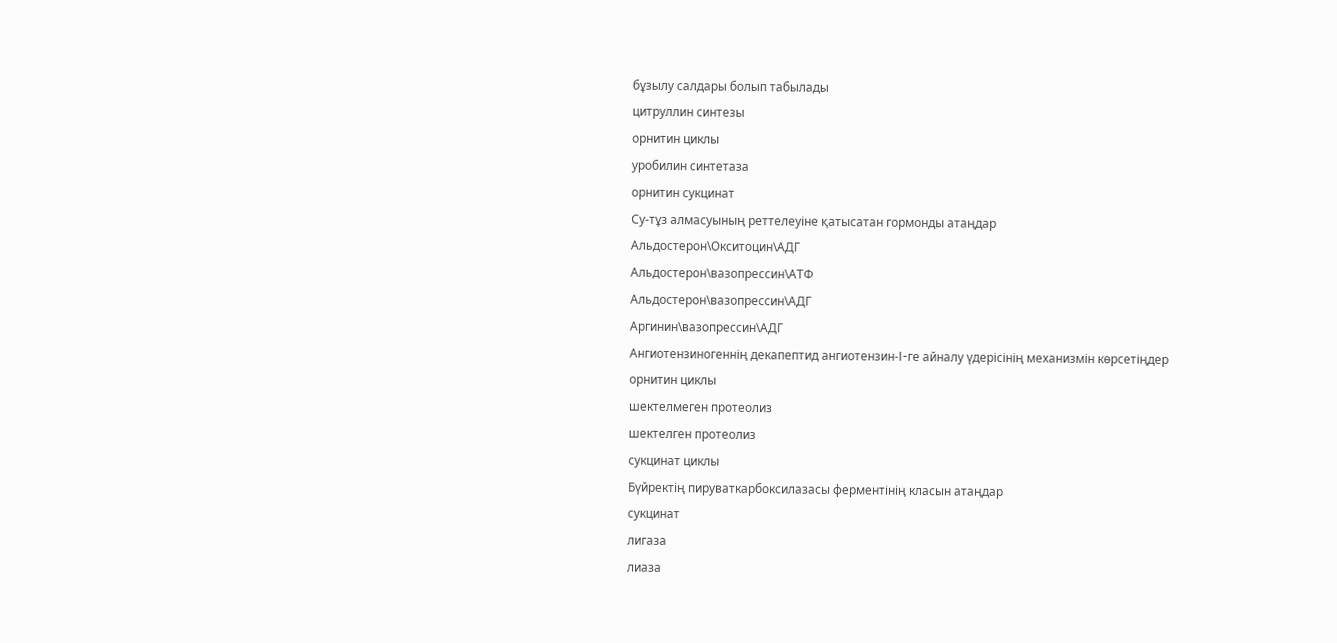бұзылу салдары болып табылады
цитруллин синтезы
орнитин циклы
уробилин синтетаза
орнитин сукцинат
Су-тұз алмасуының реттелеуіне қатысатан гормонды атаңдар
Альдостерон\Окситоцин\АДГ
Альдостерон\вазопрессин\АТФ
Альдостерон\вазопрессин\АДГ
Аргинин\вазопрессин\АДГ
Ангиотензиногеннің декапептид ангиотензин-I-ге айналу үдерісінің механизмін көрсетіңдер
орнитин циклы
шектелмеген протеолиз
шектелген протеолиз
сукцинат циклы
Бүйректің пируваткарбоксилазасы ферментінің класын атаңдар
сукцинат
лигаза
лиаза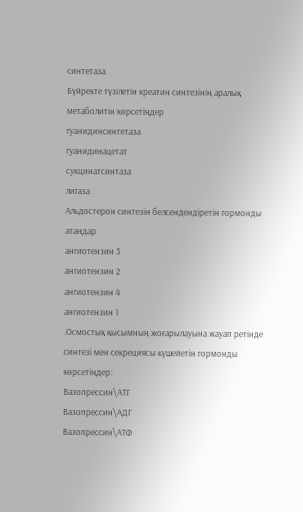синтетаза
Бүйректе түзілетін креатин синтезінің аралық метаболитін көрсетіңдер
гуанидинсинтетаза
гуанидинацетат
сукцинатсинтаза
лигаза
Альдостерон синтезін белсендендіретін гормонды атаңдар
ангиотензин 3
ангиотензин 2
ангиотензин 4
ангиотензин 1
.Осмостық қысымның жоғарылауына жауап ретінде синтезі мен секрециясы күшейетін гормонды көрсетіңдер:
Вазопрессин\АТГ
Вазопрессин\АДГ
Вазопрессин\АТФ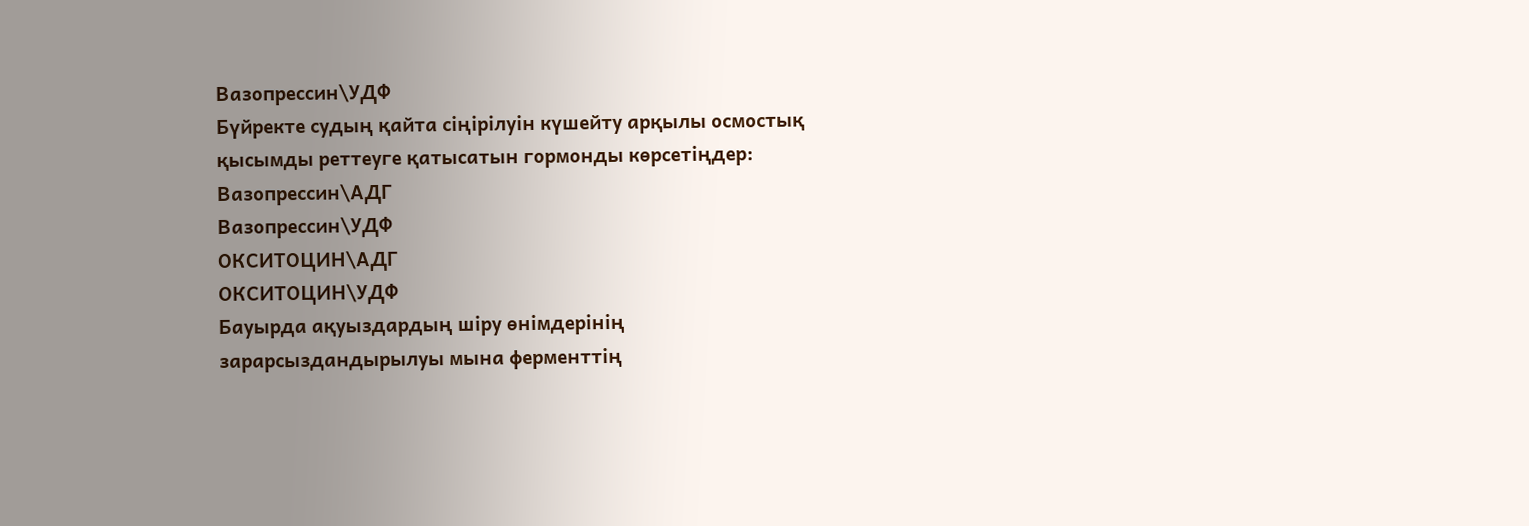Вазопрессин\УДФ
Бүйректе судың қайта сіңірілуін күшейту арқылы осмостық қысымды реттеуге қатысатын гормонды көрсетіңдер:
Вазопрессин\АДГ
Вазопрессин\УДФ
ОКСИТОЦИН\АДГ
ОКСИТОЦИН\УДФ
Бауырда ақуыздардың шіру өнімдерінің зарарсыздандырылуы мына ферменттің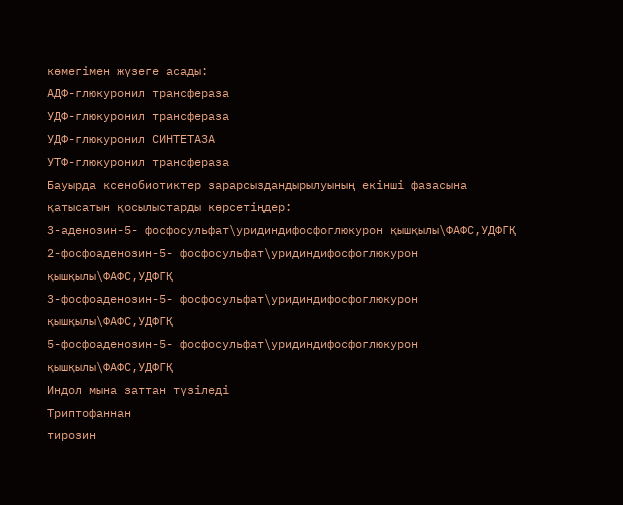көмегімен жүзеге асады:
АДФ-глюкуронил трансфераза
УДФ-глюкуронил трансфераза
УДФ-глюкуронил СИНТЕТАЗА
УТФ-глюкуронил трансфераза
Бауырда ксенобиотиктер зарарсыздандырылуының екінші фазасына қатысатын қосылыстарды көрсетіңдер:
3-аденозин-5- фосфосульфат\уридиндифосфоглюкурон қышқылы\ФАФС,УДФГҚ
2-фосфоаденозин-5- фосфосульфат\уридиндифосфоглюкурон қышқылы\ФАФС,УДФГҚ
3-фосфоаденозин-5- фосфосульфат\уридиндифосфоглюкурон қышқылы\ФАФС,УДФГҚ
5-фосфоаденозин-5- фосфосульфат\уридиндифосфоглюкурон қышқылы\ФАФС,УДФГҚ
Индол мына заттан түзіледі
Триптофаннан
тирозин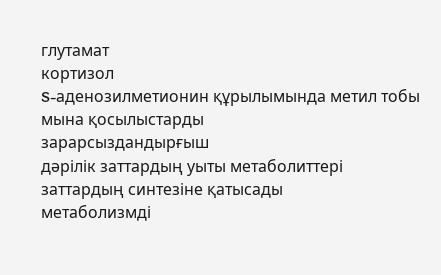глутамат
кортизол
S-аденозилметионин құрылымында метил тобы мына қосылыстарды
зарарсыздандырғыш
дәрілік заттардың уыты метаболиттері
заттардың синтезіне қатысады
метаболизмді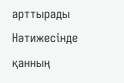арттырады
Нәтижесінде қанның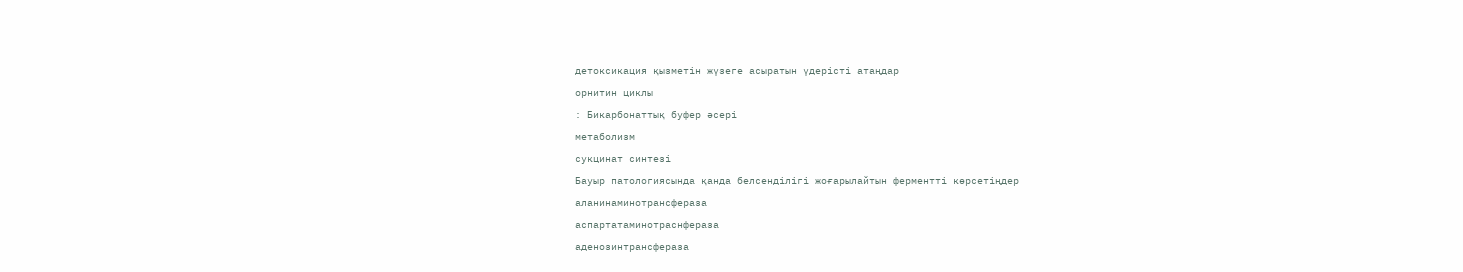детоксикация қызметін жүзеге асыратын үдерісті атаңдар
орнитин циклы
: Бикарбонаттық буфер әсері
метаболизм
сукцинат синтезі
Бауыр патологиясында қанда белсенділігі жоғарылайтын ферментті көрсетіңдер
аланинаминотрансфераза
аспартатаминотраснфераза
аденозинтрансфераза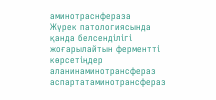аминотраснфераза
Жүрек патологиясында қанда белсенділігі жоғарылайтын ферментті көрсетіңдер
аланинаминотрансфераз
аспартатаминотрансфераз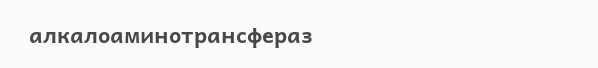алкалоаминотрансфераз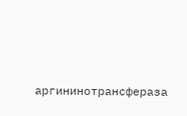аргининотрансфераза